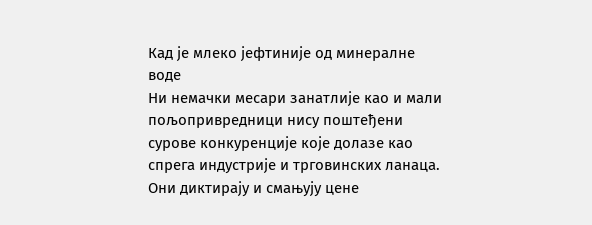Кад је млеко јефтиније од минералне воде
Ни немачки месари занатлије као и мали пољопривредници нису поштеђени сурове конкуренције које долазе као спрега индустрије и трговинских ланаца. Они диктирају и смањују цене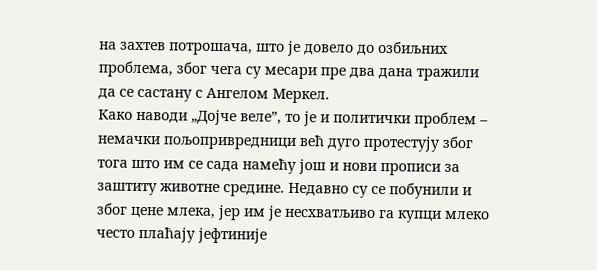на захтев потрошача, што је довело до озбиљних проблема, због чега су месари пре два дана тражили да се састану с Ангелом Меркел.
Како наводи „Дојче веле”, то је и политички проблем – немачки пољопривредници већ дуго протестују због тога што им се сада намећу још и нови прописи за заштиту животне средине. Недавно су се побунили и због цене млека, јер им је несхватљиво га купци млеко често плаћају јефтиније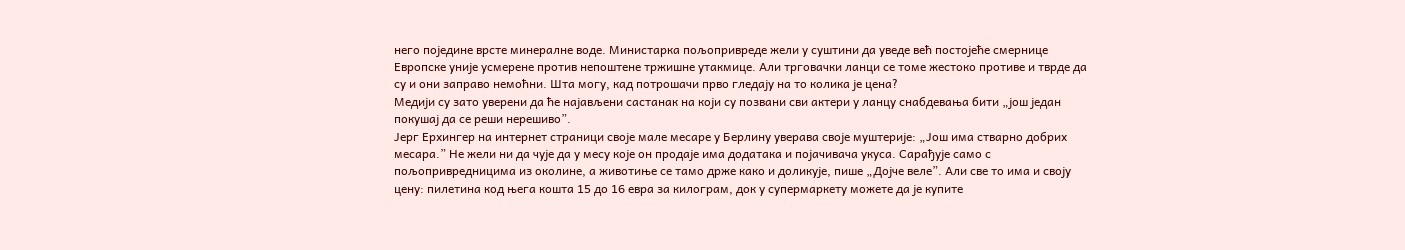него поједине врсте минералне воде. Министарка пољопривреде жели у суштини да уведе већ постојеће смернице Европске уније усмерене против непоштене тржишне утакмице. Али трговачки ланци се томе жестоко противе и тврде да су и они заправо немоћни. Шта могу, кад потрошачи прво гледају на то колика је цена?
Медији су зато уверени да ће најављени састанак на који су позвани сви актери у ланцу снабдевања бити „још један покушај да се реши нерешиво”.
Јерг Ерхингер на интернет страници своје мале месаре у Берлину уверава своје муштерије: „Још има стварно добрих месара.” Не жели ни да чује да у месу које он продаје има додатака и појачивача укуса. Сарађује само с пољопривредницима из околине, а животиње се тамо држе како и доликује, пише „Дојче веле”. Али све то има и своју цену: пилетина код њега кошта 15 до 16 евра за килограм, док у супермаркету можете да је купите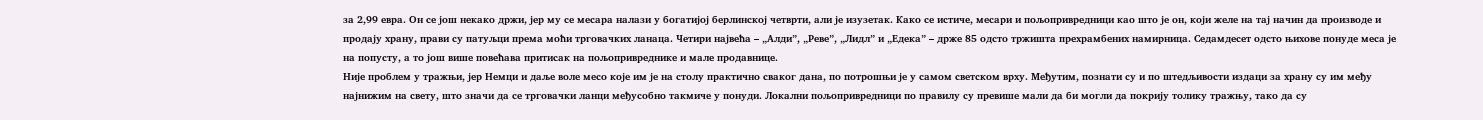за 2,99 евра. Он се још некако држи, јер му се месара налази у богатијој берлинској четврти, али је изузетак. Како се истиче, месари и пољопривредници као што је он, који желе на тај начин да производе и продају храну, прави су патуљци према моћи трговачких ланаца. Четири највећа – „Алди”, „Реве”, „Лидл” и „Едека” – држе 85 одсто тржишта прехрамбених намирница. Седамдесет одсто њихове понуде меса је на попусту, а то још више повећава притисак на пољопривреднике и мале продавнице.
Није проблем у тражњи, јер Немци и даље воле месо које им је на столу практично сваког дана, по потрошњи је у самом светском врху. Међутим, познати су и по штедљивости издаци за храну су им међу најнижим на свету, што значи да се трговачки ланци међусобно такмиче у понуди. Локални пољопривредници по правилу су превише мали да би могли да покрију толику тражњу, тако да су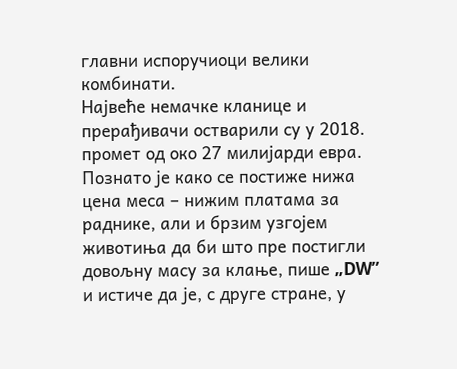главни испоручиоци велики комбинати.
Највеће немачке кланице и прерађивачи остварили су у 2018. промет од око 27 милијарди евра. Познато је како се постиже нижа цена меса – нижим платама за раднике, али и брзим узгојем животиња да би што пре постигли довољну масу за клање, пише „DW” и истиче да је, с друге стране, у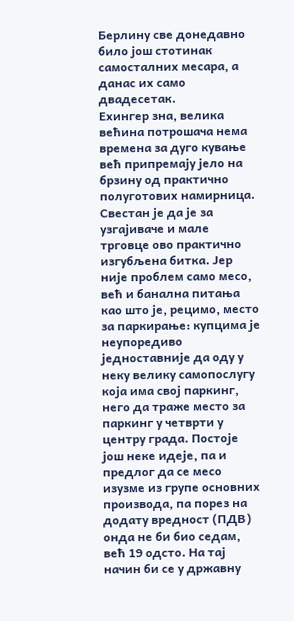Берлину све донедавно било још стотинак самосталних месара, а данас их само двадесетак.
Ехингер зна, велика већина потрошача нема времена за дуго кување већ припремају јело на брзину од практично полуготових намирница. Свестан је да је за узгајиваче и мале трговце ово практично изгубљена битка. Јер није проблем само месо, већ и банална питања као што је, рецимо, место за паркирање: купцима је неупоредиво једноставније да оду у неку велику самопослугу која има свој паркинг, него да траже место за паркинг у четврти у центру града. Постоје још неке идеје, па и предлог да се месо изузме из групе основних производа, па порез на додату вредност (ПДВ) онда не би био седам, већ 19 одсто. На тај начин би се у државну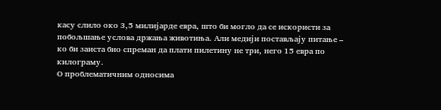касу слило око 3,5 милијарде евра, што би могло да се искористи за побољшање услова држања животиња. Али медији постављају питање – ко би заиста био спреман да плати пилетину не три, него 15 евра по килограму.
О проблематичним односима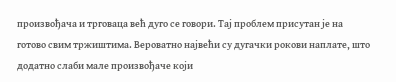произвођача и трговаца већ дуго се говори. Тај проблем присутан је на готово свим тржиштима. Вероватно највећи су дугачки рокови наплате, што додатно слаби мале произвођаче који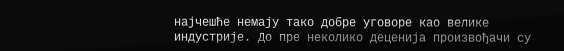најчешће немају тако добре уговоре као велике индустрије. До пре неколико деценија произвођачи су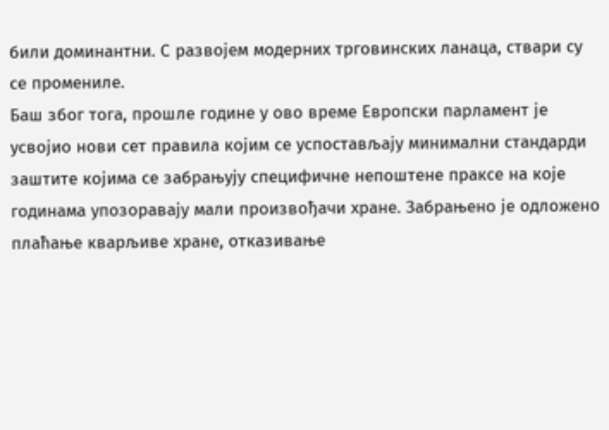били доминантни. С развојем модерних трговинских ланаца, ствари су се промениле.
Баш због тога, прошле године у ово време Европски парламент је усвојио нови сет правила којим се успостављају минимални стандарди заштите којима се забрањују специфичне непоштене праксе на које годинама упозоравају мали произвођачи хране. Забрањено је одложено плаћање кварљиве хране, отказивање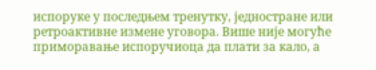испоруке у последњем тренутку, једностране или ретроактивне измене уговора. Више није могуће приморавање испоручиоца да плати за кало, а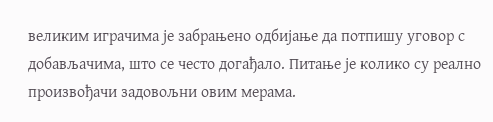великим играчима је забрањено одбијање да потпишу уговор с добављачима, што се често догађало. Питање је колико су реално произвођачи задовољни овим мерама.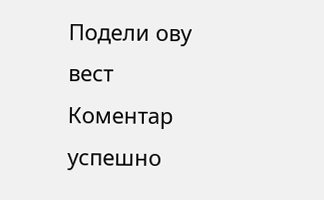Подели ову вест
Комeнтар успeшно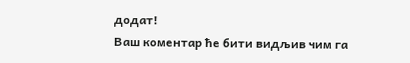додат!
Ваш комeнтар ћe бити видљив чим га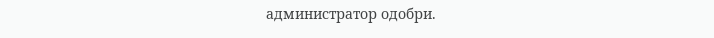администратор одобри.